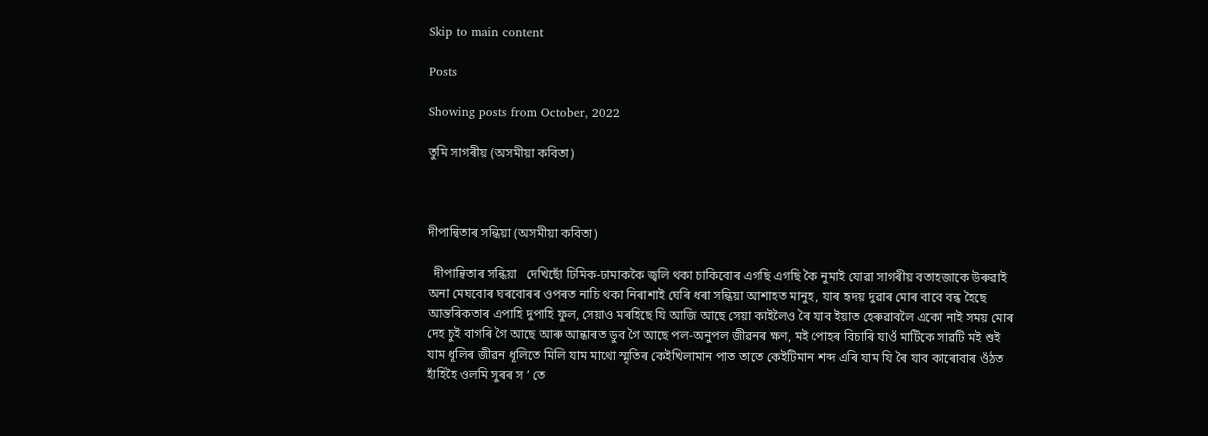Skip to main content

Posts

Showing posts from October, 2022

তুমি সাগৰীয় (অসমীয়া কবিতা)



দীপান্বিতাৰ সন্ধিয়া (অসমীয়া কবিতা)

  দীপান্বিতাৰ সন্ধিয়া   দেখিছোঁ ঢিমিক-ঢামাককৈ জ্বলি থকা চাকিবোৰ এগছি এগছি কৈ নুমাই যোৱা সাগৰীয় বতাহজাকে উৰুৱাই অনা মেঘবোৰ ঘৰবোৰৰ ওপৰত নাচি থকা নিৰাশাই ঘেৰি ধৰা সন্ধিয়া আশাহত মানুহ, যাৰ হৃদয় দুৱাৰ মোৰ বাবে বন্ধ হৈছে আন্তৰিকতাৰ এপাহি দুপাহি ফুল, সেয়াও মৰহিছে যি আজি আছে সেয়া কাইলৈও ৰৈ যাব ইয়াত হেৰুৱাবলৈ একো নাই সময় মোৰ দেহ চুই বাগৰি গৈ আছে আৰু আন্ধাৰত ডুব গৈ আছে পল-অনুপল জীৱনৰ ক্ষণ, মই পোহৰ বিচাৰি যাওঁ মাটিকে সাৱটি মই শুই যাম ধূলিৰ জীৱন ধূলিতে মিলি যাম মাথো স্মৃতিৰ কেইখিলামান পাত তাতে কেইটিমান শব্দ এৰি যাম যি ৰৈ যাব কাৰোবাৰ ওঁঠত হাঁহিহৈ ওলমি সুৰৰ স ’ তে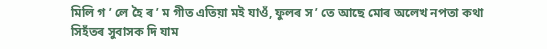মিলি গ ’ লে হৈ ৰ ’ ম গীত এতিয়া মই যাওঁ, ফুলৰ স ’ তে আছে মোৰ অলেখ নপতা কথা সিহঁতৰ সুবাসক দি যাম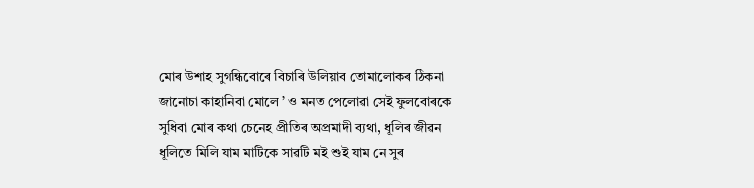মোৰ উশাহ সুগন্ধিবোৰে বিচাৰি উলিয়াব তোমালোকৰ ঠিকনা জানোচা কাহানিবা মোলে ’ ও মনত পেলোৱা সেই ফুলবোৰকে সুধিবা মোৰ কথা চেনেহ প্ৰীতিৰ অপ্ৰমাদী ব্যথা, ধূলিৰ জীৱন ধূলিতে মিলি যাম মাটিকে সাৱটি মই শুই যাম নে সুৰ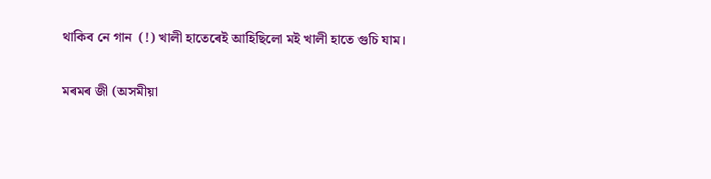থাকিব নে গান  (!) খালী হাতেৰেই আহিছিলো মই খালী হাতে গুচি যাম।

মৰমৰ জী (অসমীয়া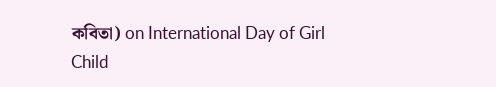কবিতা) on International Day of Girl Child